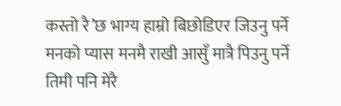कस्तो रै’छ भाग्य हाम्रो बिछोडिएर जिउनु पर्ने
मनको प्यास मनमै राखी आसुँ मात्रै पिउनु पर्ने
तिमी पनि मेरै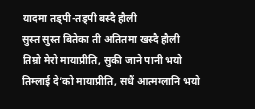यादमा तड्पी-तड्पी बस्दै हौली
सुस्त सुस्त बितेका ती अतितमा खस्दै हौली
तिम्रो मेरो मायाप्रीति, सुकी जाने पानी भयो
तिम्लाई दे’को मायाप्रीति, सधैं आत्मग्लानि भयो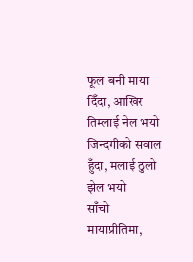फूल बनी माया दिँदा, आखिर तिम्लाई नेल भयो
जिन्दगीको सवाल हुँदा, मलाई ठुलो झेल भयो
साँचो मायाप्रीतिमा,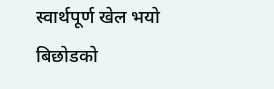स्वार्थपूर्ण खेल भयो
बिछोडको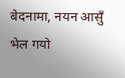बेदनामा, नयन आसुँ भेल गयो